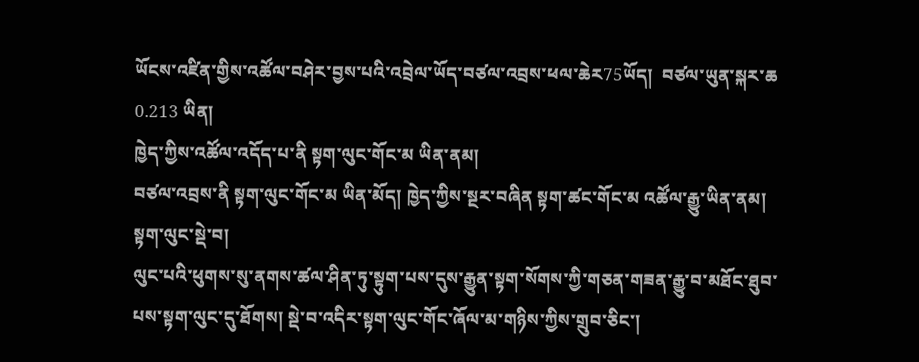ཡོངས་འཛིན་གྱིས་འཚོལ་བཤེར་བྱས་པའི་འབྲེལ་ཡོད་བཙལ་འབྲས་ཕལ་ཆེར75ཡོད།  བཙལ་ཡུན་སྐར་ཆ 0.213 ཡིན།
ཁྱེད་ཀྱིས་འཚོལ་འདོད་པ་ནི སྟག་ལུང་གོང་མ ཡིན་ནམ།
བཙལ་འབྲས་ནི སྟག་ལུང་གོང་མ ཡིན་མོད། ཁྱེད་ཀྱིས་སྔར་བཞིན སྟག་ཚང་གོང་མ འཚོལ་རྒྱུ་ཡིན་ནམ།
སྟག་ལུང་སྡེ་བ།
ལུང་པའི་ཕུགས་སུ་ནགས་ཚལ་ཤིན་ཏུ་སྟུག་པས་དུས་རྒྱུན་སྟག་སོགས་ཀྱི་གཅན་གཟན་རྒྱུ་བ་མཐོང་ཐུབ་པས་སྟག་ལུང་དུ་ཐོགས། སྡེ་བ་འདིར་སྟག་ལུང་གོང་ཞོལ་མ་གཉིས་ཀྱིས་གྲུབ་ཅིང་།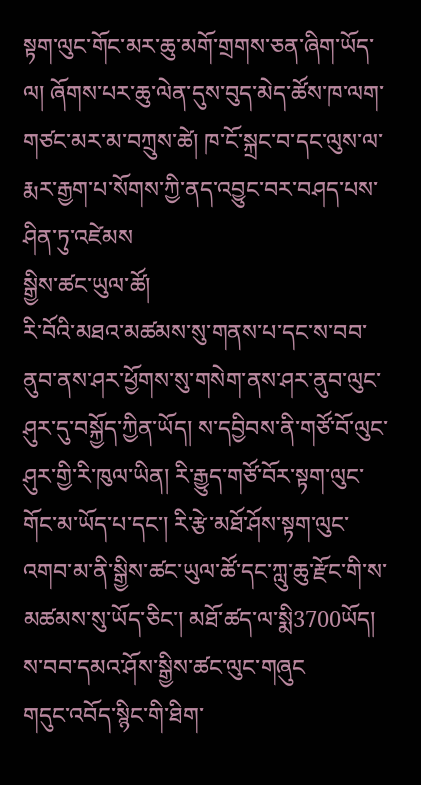སྟག་ལུང་གོང་མར་ཆུ་མགོ་གྲགས་ཅན་ཞིག་ཡོད་ལ། ཞོགས་པར་ཆུ་ལེན་དུས་བུད་མེད་ཚོས་ཁ་ལག་གཙང་མར་མ་བཀྲུས་ཚེ། ཁ་ངོ་སྐྲང་བ་དང་ལུས་ལ་རྨར་རྒྱག་པ་སོགས་ཀྱི་ནད་འབྱུང་བར་བཤད་པས་ཤིན་ཏུ་འཛེམས
སྒྱིས་ཚང་ཡུལ་ཚོ།
རི་བོའི་མཐའ་མཚམས་སུ་གནས་པ་དང་ས་བབ་ནུབ་ནས་ཤར་ཕྱོགས་སུ་གསེག་ནས་ཤར་ནུབ་ལུང་ཤུར་དུ་བསྐྱོད་ཀྱིན་ཡོད། ས་དབྱིབས་ནི་གཙོ་བོ་ལུང་ཤུར་གྱི་རི་ཁུལ་ཡིན། རི་རྒྱུད་གཙོ་བོར་སྟག་ལུང་གོང་མ་ཡོད་པ་དང་། རི་རྩེ་མཐོ་ཤོས་སྟག་ལུང་འགབ་མ་ནི་སྒྱིས་ཚང་ཡུལ་ཚོ་དང་ཀླུ་ཆུ་རྫོང་གི་ས་མཚམས་སུ་ཡོད་ཅིང་། མཐོ་ཚད་ལ་སྨི3700ཡོད། ས་བབ་དམའ་ཤོས་སྒྱིས་ཚང་ལུང་གཞུང
གདུང་འབོད་སྙིང་གི་ཐིག་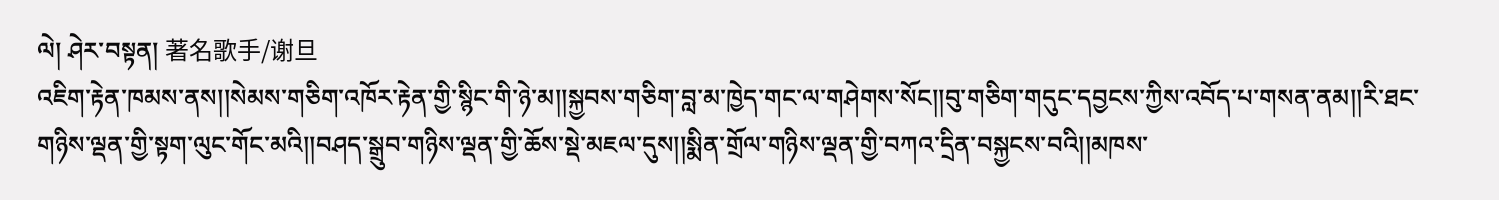ལེ། ཤེར་བསྟན། 著名歌手/谢旦
འཇིག་རྟེན་ཁམས་ནས།།སེམས་གཅིག་འཁོར་རྟེན་གྱི་སྙིང་གི་ཉེ་མ།།སྐྱབས་གཅིག་བླ་མ་ཁྱེད་གང་ལ་གཤེགས་སོང།།བུ་གཅིག་གདུང་དབྱངས་ཀྱིས་འབོད་པ་གསན་ནམ།།རི་ཐང་གཉིས་ལྡན་གྱི་སྟག་ལུང་གོང་མའི།།བཤད་སྒྲུབ་གཉིས་ལྡན་གྱི་ཆོས་སྡེ་མཇལ་དུས།།སྨིན་གྲོལ་གཉིས་ལྡན་གྱི་བཀའ་དྲིན་བསྐྱངས་བའི།།མཁས་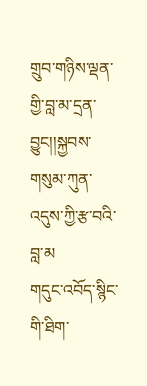གྲུབ་གཉིས་ལྡན་གྱི་བླ་མ་དྲན་བྱུང།།སྐྱབས་གསུམ་ཀུན་འདུས་ཀྱི་རྩ་བའི་བླ་མ
གདུང་འབོད་སྙིང་གི་ཐིག་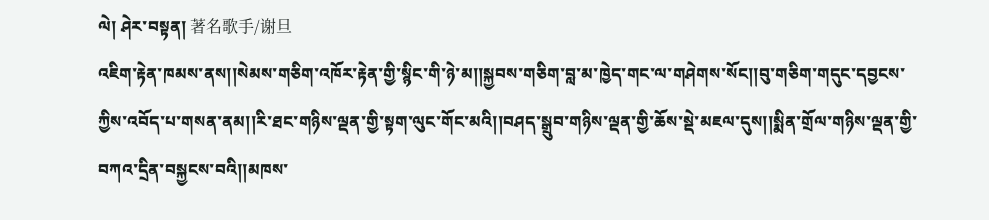ལེ། ཤེར་བསྟན། 著名歌手/谢旦
འཇིག་རྟེན་ཁམས་ནས།།སེམས་གཅིག་འཁོར་རྟེན་གྱི་སྙིང་གི་ཉེ་མ།།སྐྱབས་གཅིག་བླ་མ་ཁྱེད་གང་ལ་གཤེགས་སོང།།བུ་གཅིག་གདུང་དབྱངས་ཀྱིས་འབོད་པ་གསན་ནམ།།རི་ཐང་གཉིས་ལྡན་གྱི་སྟག་ལུང་གོང་མའི།།བཤད་སྒྲུབ་གཉིས་ལྡན་གྱི་ཆོས་སྡེ་མཇལ་དུས།།སྨིན་གྲོལ་གཉིས་ལྡན་གྱི་བཀའ་དྲིན་བསྐྱངས་བའི།།མཁས་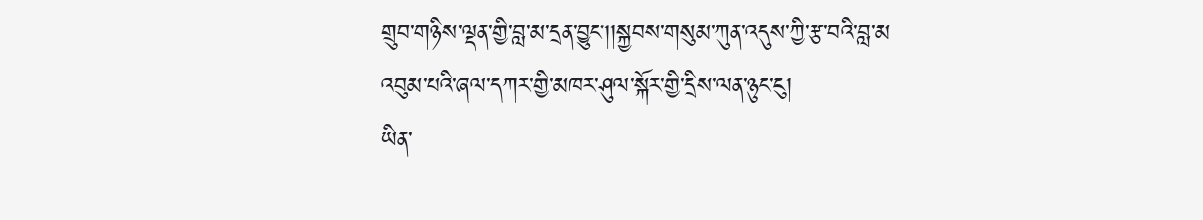གྲུབ་གཉིས་ལྡན་གྱི་བླ་མ་དྲན་བྱུང།།སྐྱབས་གསུམ་ཀུན་འདུས་ཀྱི་རྩ་བའི་བླ་མ
འབུམ་པའི་ཞལ་དཀར་གྱི་མཁར་ཤུལ་སྐོར་གྱི་དྲིས་ལན་ཉུང་ངུ།
ཡིན་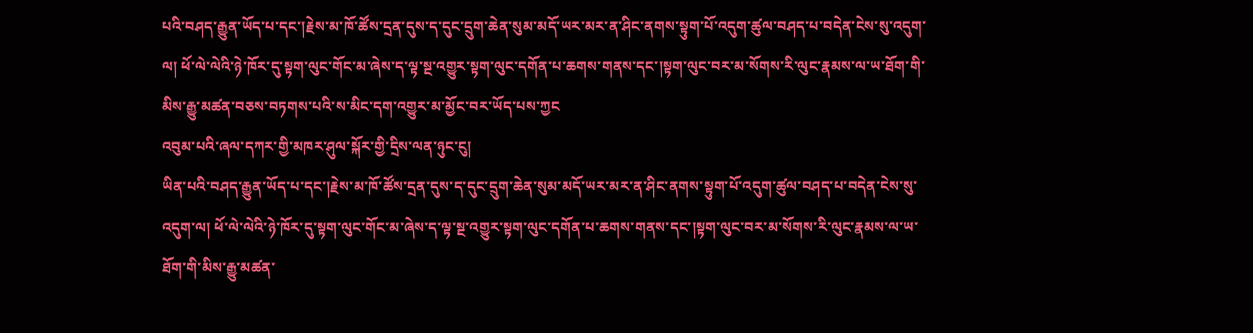པའི་བཤད་རྒྱུན་ཡོད་པ་དང་།རྗེས་མ་ཁོ་ཚོས་དྲན་དུས་ད་དུང་དྲུག་ཆེན་སུམ་མདོ་ཡར་མར་ན་ཤིང་ནགས་སྟུག་པོ་འདུག་ཚུལ་བཤད་པ་བདེན་ངེས་སུ་འདུག་ལ། ཕོ་ལེ་ལེའི་ཉེ་ཁོར་དུ་སྟག་ལུང་གོང་མ་ཞེས་ད་ལྟ་སྔ་འགྱུར་སྟག་ལུང་དགོན་པ་ཆགས་གནས་དང་།སྟག་ལུང་བར་མ་སོགས་རི་ལུང་རྣམས་ལ་ཡ་ཐོག་གི་མིས་རྒྱུ་མཚན་བཅས་བཏགས་པའི་ས་མིང་དག་འགྱུར་མ་མྱོང་བར་ཡོད་པས་ཀྱང
འབུམ་པའི་ཞལ་དཀར་གྱི་མཁར་ཤུལ་སྐོར་གྱི་དྲིས་ལན་ཉུང་ངུ།
ཡིན་པའི་བཤད་རྒྱུན་ཡོད་པ་དང་།རྗེས་མ་ཁོ་ཚོས་དྲན་དུས་ད་དུང་དྲུག་ཆེན་སུམ་མདོ་ཡར་མར་ན་ཤིང་ནགས་སྟུག་པོ་འདུག་ཚུལ་བཤད་པ་བདེན་ངེས་སུ་འདུག་ལ། ཕོ་ལེ་ལེའི་ཉེ་ཁོར་དུ་སྟག་ལུང་གོང་མ་ཞེས་ད་ལྟ་སྔ་འགྱུར་སྟག་ལུང་དགོན་པ་ཆགས་གནས་དང་།སྟག་ལུང་བར་མ་སོགས་རི་ལུང་རྣམས་ལ་ཡ་ཐོག་གི་མིས་རྒྱུ་མཚན་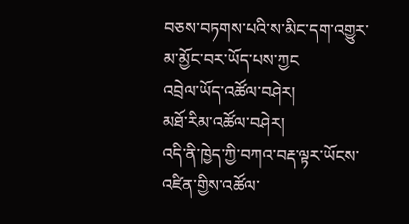བཅས་བཏགས་པའི་ས་མིང་དག་འགྱུར་མ་མྱོང་བར་ཡོད་པས་ཀྱང
འབྲེལ་ཡོད་འཚོལ་བཤེར།
མཐོ་རིམ་འཚོལ་བཤེར།
འདི་ནི་ཁྱེད་ཀྱི་བཀའ་བརྡ་ལྟར་ཡོངས་འཛིན་གྱིས་འཚོལ་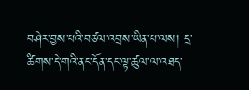བཤེར་བྱས་པའི་བཙལ་འབྲས་ཡིན་པ་ལས། དྲ་ཚིགས་དེ་གའི་ནང་དོན་དང་ལྟ་ཚུལ་ལ་འཐད་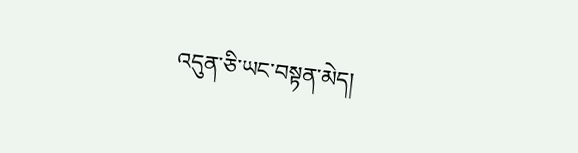འདུན་ཅི་ཡང་བསྟན་མེད།